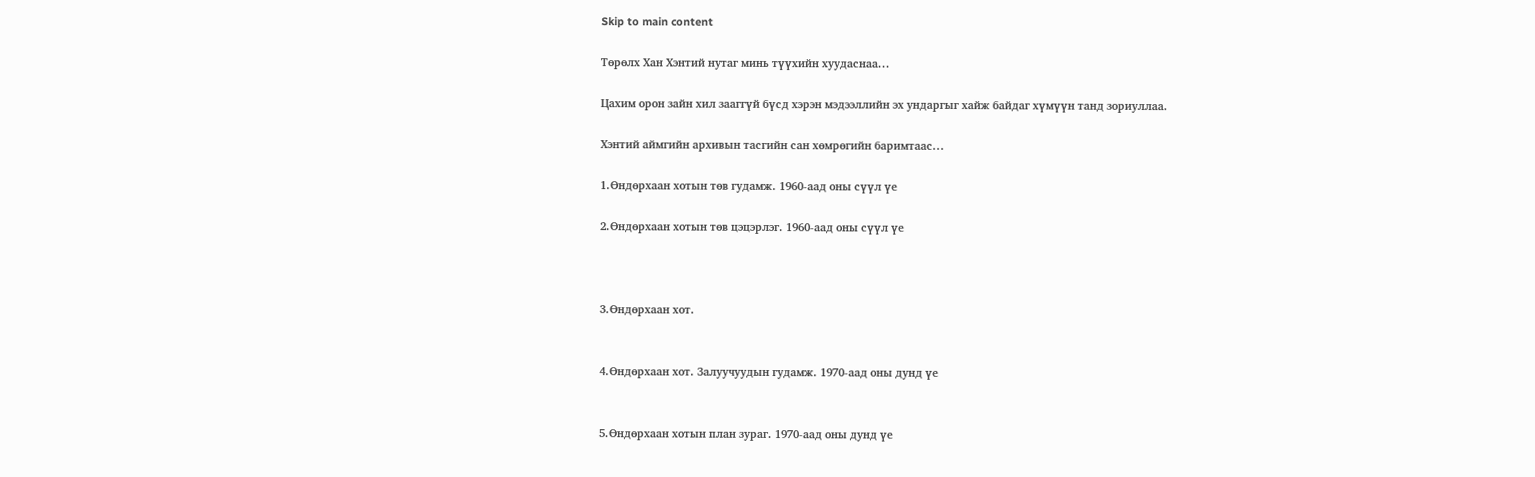Skip to main content

Төрөлх Хан Хэнтий нутаг минь түүхийн хуудаснаа...

Цахим орон зайн хил зааггүй бүсд хэрэн мэдээллийн эх ундаргыг хайж байдаг хүмүүн танд зориуллаа.

Хэнтий аймгийн архивын тасгийн сан хөмрөгийн баримтаас...

1.Өндөрхаан хотын төв гудамж. 1960-аад оны сүүл үе

2.Өндөрхаан хотын төв цэцэрлэг. 1960-аад оны сүүл үе



3.Өндөрхаан хот.


4.Өндөрхаан хот. Залуучуудын гудамж. 1970-аад оны дунд үе


5.Өндөрхаан хотын план зураг. 1970-аад оны дунд үе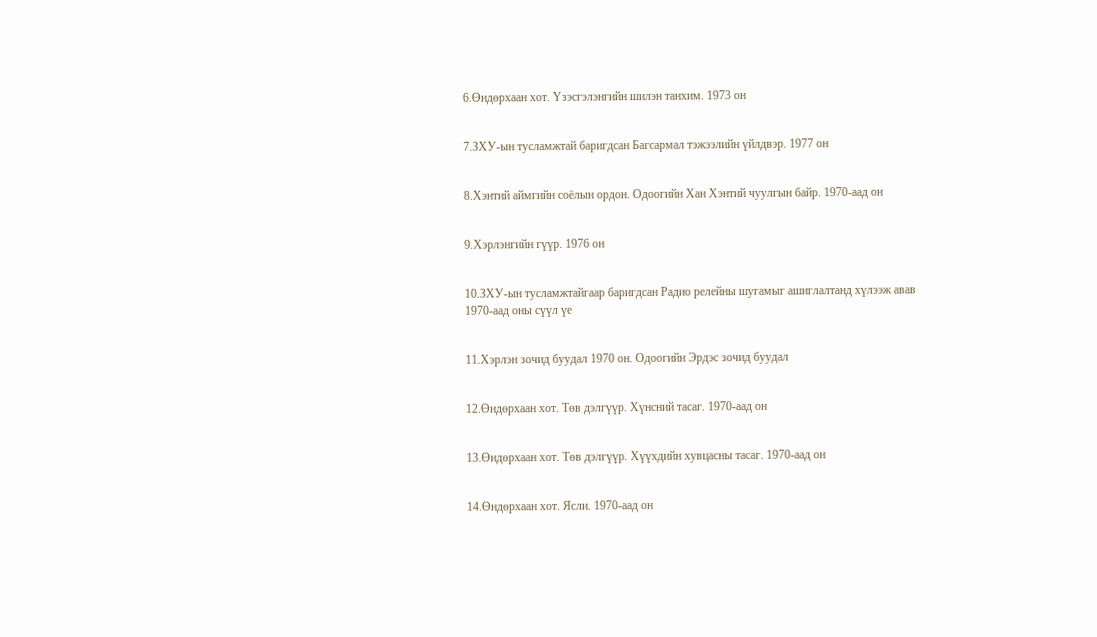6.Өндөрхаан хот. Үзэсгэлэнгийн шилэн танхим. 1973 он


7.ЗХУ-ын тусламжтай баригдсан Багсармал тэжээлийн үйлдвэр. 1977 он


8.Хэнтий аймгийн соёлын ордон. Одоогийн Хан Хэнтий чуулгын байр. 1970-аад он


9.Хэрлэнгийн гүүр. 1976 он


10.ЗХУ-ын тусламжтайгаар баригдсан Радио релейны шугамыг ашиглалтанд хүлээж авав
1970-аад оны сүүл үе


11.Хэрлэн зочид буудал 1970 он. Одоогийн Эрдэс зочид буудал


12.Өндөрхаан хот. Төв дэлгүүр. Хүнсний тасаг. 1970-аад он


13.Өндөрхаан хот. Төв дэлгүүр. Хүүхдийн хувцасны тасаг. 1970-аад он


14.Өндөрхаан хот. Ясли. 1970-аад он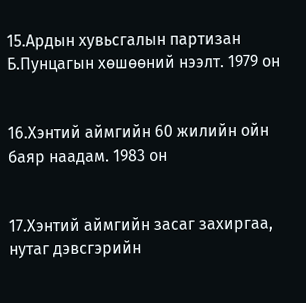15.Ардын хувьсгалын партизан Б.Пунцагын хөшөөний нээлт. 1979 он


16.Хэнтий аймгийн 60 жилийн ойн баяр наадам. 1983 он


17.Хэнтий аймгийн засаг захиргаа, нутаг дэвсгэрийн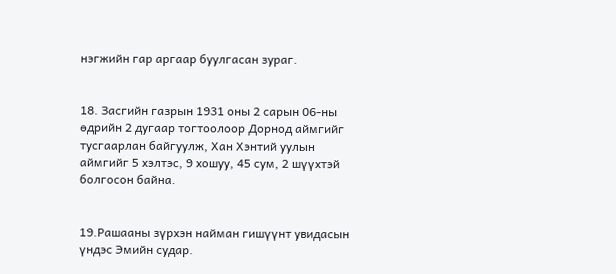нэгжийн гар аргаар буулгасан зураг.


18. Засгийн газрын 1931 оны 2 сарын 06-ны өдрийн 2 дугаар тогтоолоор Дорнод аймгийг тусгаарлан байгуулж, Хан Хэнтий уулын аймгийг 5 хэлтэс, 9 хошуу, 45 сум, 2 шүүхтэй болгосон байна.


19.Рашааны зүрхэн найман гишүүнт увидасын үндэс Эмийн судар.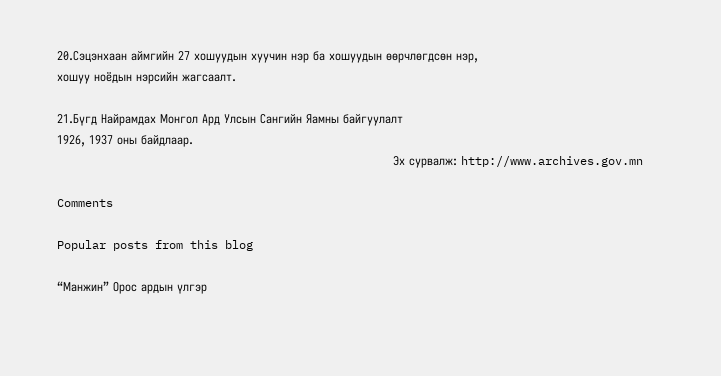20.Сэцэнхаан аймгийн 27 хошуудын хуучин нэр ба хошуудын өөрчлөгдсөн нэр,
хошуу ноёдын нэрсийн жагсаалт.

21.Бүгд Найрамдах Монгол Ард Улсын Сангийн Яамны байгуулалт
1926, 1937 оны байдлаар.
                                                                                    Эх сурвалж: http://www.archives.gov.mn

Comments

Popular posts from this blog

“Манжин” Орос ардын үлгэр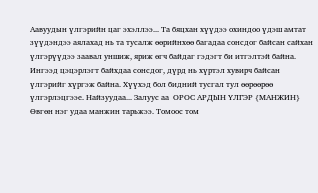Аавуудын үлгэрийн цаг эхэллээ... Та бяцхан хүүдээ охиндоо үдэш амтат зүүдэндээ аялахад нь та тусалж өөрийнхөө багадаа сонсдог байсан сайхан үлгэрүүдээ заавал уншиж, яриж өгч байдаг гэдэгт би итгэлтэй байна.  Ингээд цэцэрлэгт байхдаа сонсдог, дүрд нь хүртэл хувирч байсан үлгэрийг хүргэж байна. Хүүхэд бол бидний тусгал тул өөрөөрөө үлгэрлэцгээе. Найзуудаа... Залуус аа  ОРОС АРДЫН ҮЛГЭР {МАНЖИН} Өвгөн нэг удаа манжин тарьжээ. Томоос том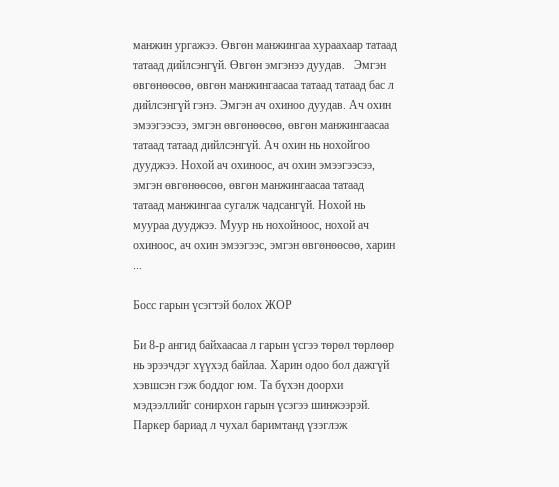манжин ургажээ. Өвгөн манжингаа хураахаар татаад татаад дийлсэнгүй. Өвгөн эмгэнээ дуудав.   Эмгэн өвгөнөөсөө, өвгөн манжингаасаа татаад татаад бас л дийлсэнгүй гэнэ. Эмгэн ач охиноо дуудав. Ач охин эмээгээсээ, эмгэн өвгөнөөсөө, өвгөн манжингаасаа татаад татаад дийлсэнгүй. Ач охин нь нохойгоо дууджээ. Нохой ач охиноос, ач охин эмээгээсээ, эмгэн өвгөнөөсөө, өвгөн манжингаасаа татаад татаад манжингаа сугалж чадсангүй. Нохой нь муураа дууджээ. Муур нь нохойноос, нохой ач охиноос, ач охин эмээгээс, эмгэн өвгөнөөсөө, харин ...

Босс гарын үсэгтэй болох ЖОР

Би 8-р ангид байхаасаа л гарын үсгээ төрөл төрлөөр нь эрээчдэг хүүхэд байлаа. Харин одоо бол дажгүй хэвшсэн гэж боддог юм. Та бүхэн доорхи мэдээллийг сонирхон гарын үсэгээ шинжээрэй. Паркер бариад л чухал баримтанд үзэглэж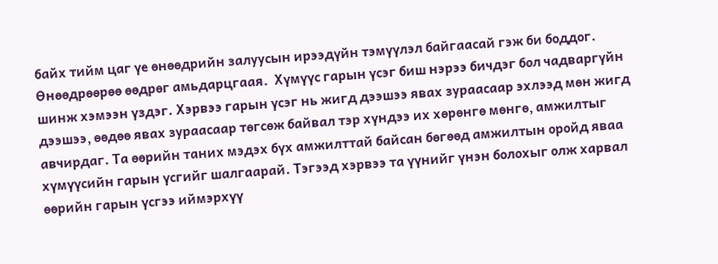байх тийм цаг үе өнөөдрийн залуусын ирээдүйн тэмүүлэл байгаасай гэж би боддог. Өнөөдрөөрөө өөдрөг амьдарцгаая.  Хүмүүс гарын үсэг биш нэрээ бичдэг бол чадваргүйн шинж хэмээн үздэг. Хэрвээ гарын үсэг нь жигд дээшээ явах зураасаар эхлээд мөн жигд дээшээ, өөдөө явах зураасаар төгсөж байвал тэр хүндээ их хөрөнгө мөнгө, амжилтыг авчирдаг. Та өөрийн таних мэдэх бүх амжилттай байсан бөгөөд амжилтын оройд яваа хүмүүсийн гарын үсгийг шалгаарай. Тэгээд хэрвээ та үүнийг үнэн болохыг олж харвал өөрийн гарын үсгээ иймэрхүү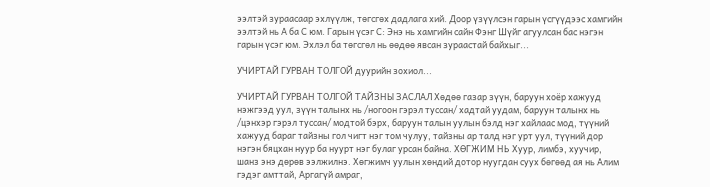ээлтэй зураасаар эхлүүлж, төгсгөх дадлага хий. Доор үзүүлсэн гарын үсгүүдээс хамгийн ээлтэй нь А ба С юм. Гарын үсэг С: Энэ нь хамгийн сайн Фэнг Шүйг агуулсан бас нэгэн гарын үсэг юм. Эхлэл ба төгсгөл нь өөдөө явсан зураастай байхыг...

УЧИРТАЙ ГУРВАН ТОЛГОЙ дуурийн зохиол...

УЧИРТАЙ ГУРВАН ТОЛГОЙ ТАЙЗНЫ ЗАСЛАЛ Хөдөө газар зүүн, баруун хоёр хажууд нэжгээд уул, зүүн талынх нь /ногоон гэрэл туссан/ хадтай уудам, баруун талынх нь /цэнхэр гэрэл туссан/ модтой бэрх, баруун талын уулын бэлд нэг хайлаас мод, түүний хажууд бараг тайзны гол чигт нэг том чулуу, тайзны ар талд нэг урт уул, түүний дор нэгэн бяцхан нуур ба нуурт нэг булаг урсан байна. ХӨГЖИМ НЬ Хуур, лимбэ, хуучир, шанз энэ дөрөв ээлжилнэ. Хөгжимч уулын хөндий дотор нуугдан суух бөгөөд ая нь Алим гэдэг амттай, Аргагүй амраг,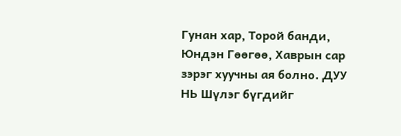Гунан хар, Торой банди, Юндэн Гөөгөө, Хаврын сар зэрэг хуучны ая болно. ДУУ НЬ Шүлэг бүгдийг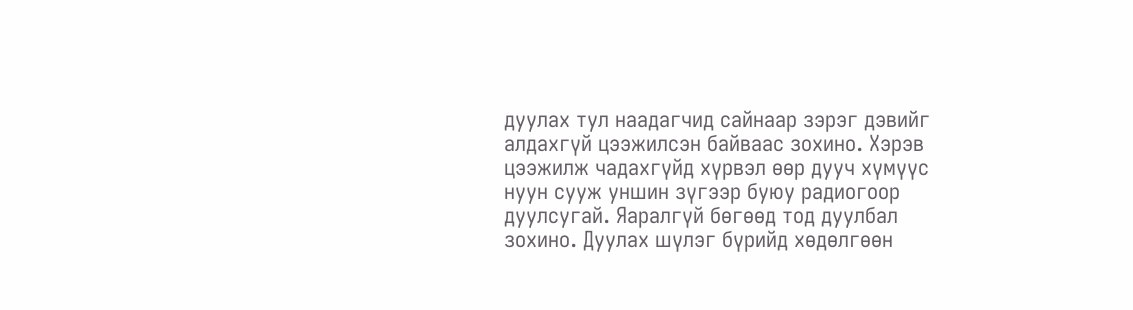дуулах тул наадагчид сайнаар зэрэг дэвийг алдахгүй цээжилсэн байваас зохино. Хэрэв цээжилж чадахгүйд хүрвэл өөр дууч хүмүүс нуун сууж уншин зүгээр буюу радиогоор дуулсугай. Яаралгүй бөгөөд тод дуулбал зохино. Дуулах шүлэг бүрийд хөдөлгөөн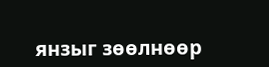янзыг зөөлнөөр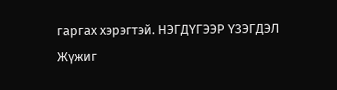гаргах хэрэгтэй. НЭГДҮГЭЭР ҮЗЭГДЭЛ Жүжиг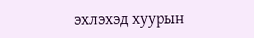эхлэхэд хуурын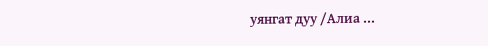уянгат дуу /Алиа ...